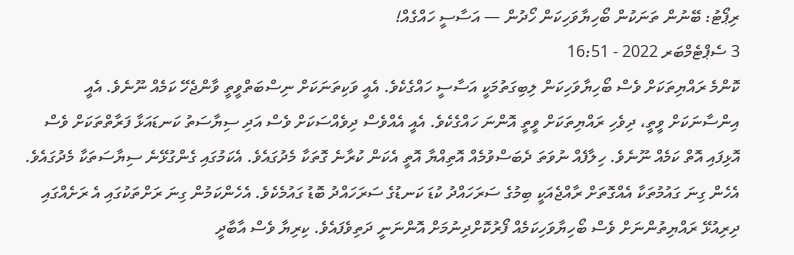ރިޕޯޓު: ބޭނުން ތަނަކުން ބޯހިޔާވަހިކަން ހޯދުން — އަސާސީ ހައްގެއް!
3 ސެޕްޓެމްބަރ 2022 - 16:51
ކޮންމެ ރައްޔިތަކަށް ވެސް ބޯހިޔާވަހިކަން ލިބިގަތުމަކީ އަސާސީ ހައްގެކެވެ. އެއީ ވަކިތަނަކަށް ނިސްބަތްވީތީ ވާންޖެހޭ ކަމެއް ނޫނެވެ. އެއީ އިންސާނަކަށް ވީތީ، ދިވެހި ރައްޔިތަކަށް ވީތީ އޮންނަ ހައްގެކެވެ. އެއީ އެއްވެސް ދިވެއްސަކަށް ވެސް އަދި ސިޔާސަތު ކަނޑައަޅާ ފަރާތްތަކަށް ވެސް އޮޅިފައި އޮތް ކަމެއް ނޫނެވެ. ހިލާފެއް ނުވަތަ ދެބަސްވުމެއް އޮތިއްޔާ އޮތީ އެކަން ކުރާނެ ގޮތަކާ މެދުގައެވެ. އެކަމުގައި ގެންގުޅޭނެ ސިޔާސަތަކާ މެދުގައެވެ.
އެހެން ގިނަ ގައުމުތަކާ އެއްގޮތަށް ރާއްޖެއަކީ ބިމުގެ ސަރަހައްދު ކުޑަ ކަނޑުގެ ސަރަހައްދު ބޮޑު ގައުމެކެވެ. އެހެންކަމުން ގިނަ ރަށްތަކުގައި އެ ރަށެއްގައި ދިރިއުޅޭ ރައްޔިތުންނަށް ވެސް ބޯހިޔާވަހިކަމެއް ފޯރުކޮށްދިނުމަށް އޮންނަނީ ދަތިވެފައެވެ. ކިރިޔާ ވެސް އާބާދީ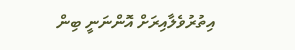އިތުރުވެލާއިރަށް އޮންނަނީ ބިން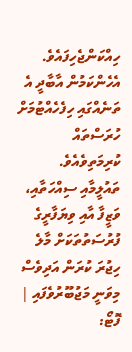ހިއްކަންޖެހިފައެވެ. އެހެންކަމުން އާބާދީ އެ ތަނެއްގައި ހިފެހެއްޓުމަށް ހުރަސްތައް ކުރިމަތިވެއެވެ.
ތައުލީމާއި ސިއްހަތާއި، ވަޒީފާ އާއި ވިޔަފާރީގެ ފުރުސަތުތަކަށް މާލެ ހިޖުރަ ކުރަން އަދިވެސް މިވަނީ މަޖުބޫރުވެފައި | ފޮޓޯ: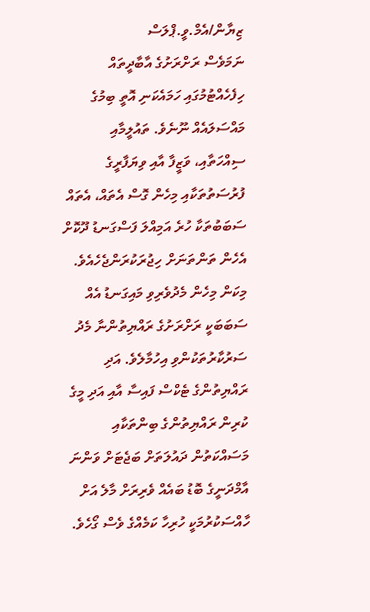ޒިޔާން/އެމް.ވީ.ޕްލަސް
ނަމަވެސް ރަށްރަށުގެ އާބާދީތައް ހިފެހެއްޓުމުގައި ހަމައެކަނި އޮތީ ބިމުގެ މައްސަލައެއް ނޫނެވެ. ތައުލީމާއި ސިއްހަތާއި، ވަޒީފާ އާއި ވިޔަފާރީގެ ފުރުސަތުތަކާއި މިހެން ގޮސް އެތައް، އެތައް ސަބަބުތަކާ ހުރެ އަމިއްލަ ފަސްގަނޑު ދޫކޮށް އެހެން ތަންތަނަށް ހިޖުރަކުރަންޖެހެއެވެ.
މިކަން މިހެން މެދުވެރިވި މައިގަނޑު އެއް ސަބަބަކީ ރަށްރަށުގެ ރައްޔިތުންނާ މެދު ސަރުކާރުތަކުންވި އިހުމާލެވެ. އަދި ރައްޔިތުންގެ ޓެކްސް ފައިސާ އާއި އަދި މީގެ ކުރިން ރައްޔިތުންގެ ބިންތަކާއި މަސައްކަތުން ދައުލަތަށް ބަޖެޓަށް ވަންނަ އާމްދަނީގެ ބޮޑު ބައެއް ވެރިރަށް މާލެ އަށް ހާއްސަކުރުމަކީ ހުރިހާ ކަމެއްގެ ވެސް ގޯހެވެ.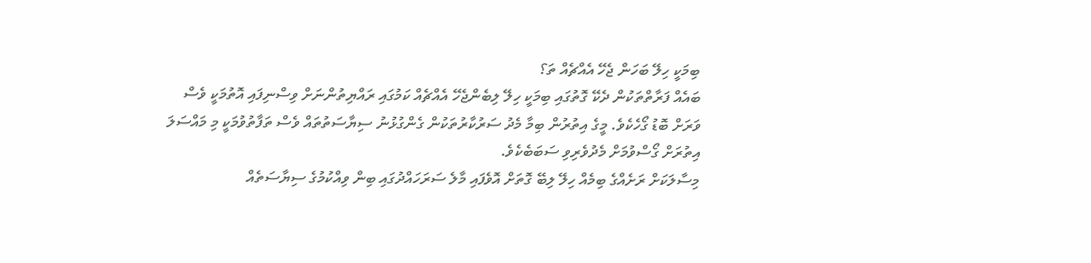ބިމަކީ ހިލޭ ބަހަން ޖެހޭ އެއްޗެއް ތަ؟
ބައެއް ފަރާތްތަކުން ދެކޭ ގޮތުގައި ބިމަކީ ހިލޭ ލިބެންޖެހޭ އެއްޗެއް ކަމުގައި ރައްޔިތުންނަށް ވިސްނިފައި އޮތުމަކީ ވެސް ވަރަށް ބޮޑު ގޯހެކެވެ. މީގެ އިތުރުން ބިމާ މެދު ސަރުކާރުތަކުން ގެންގުޅުނު ސިޔާސަތުތައް ވެސް ތަފާތުވުމަކީ މި މައްސަލަ އިތުރަށް ގޯސްވުމަށް މެދުވެރިވި ސަބަބެކެވެ.
މިސާލަކަށް ރަށެއްގެ ބިމެއް ހިލޭ ލިބޭ ގޮތަށް އޮވެފައި މާލެ ސަރަހައްދުގައި ބިން ވިއްކުމުގެ ސިޔާސަތެއް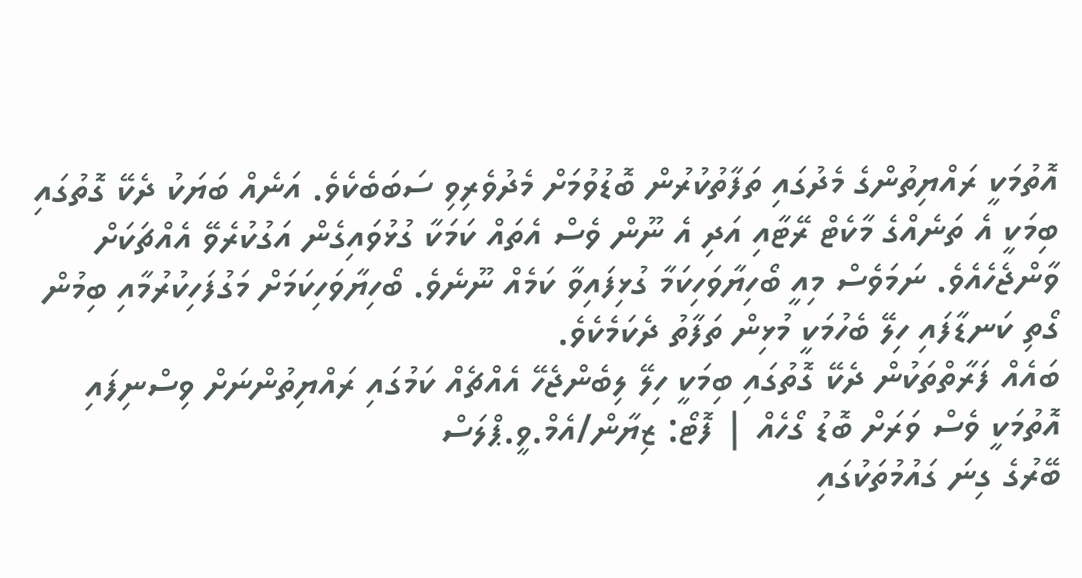އޮތުމަކީ ރައްޔިތުންގެ މެދުގައި ތަފާތުކުރުން ބޮޑުވުމަށް މެދުވެރިވި ސަބަބެކެވެ. އަނެއް ބަޔަކު ދެކޭ ގޮތުގައި ބިމަކީ އެ ތަނެއްގެ މާކެޓް ރޭޓާއި އަދި އެ ނޫން ވެސް އެތައް ކަމަކާ ގުޅުވައިގެން އަގުކުރެވޭ އެއްޗަކަށް ވާންޖެހެއެވެ. ނަމަވެސް މިއީ ބޯހިޔާވަހިކަމާ ގުޅިފައިވާ ކަމެއް ނޫނެވެ. ބޯހިޔާވަހިކަމަށް މަގުފަހިކުރުމާއި ބިމުން ގޯތި ކަނޑާފައި ހިލޭ ބެހުމަކީ މުޅިން ތަފާތު ދެކަމެކެވެ.
ބައެއް ފަރާތްތަކުން ދެކޭ ގޮތުގައި ބިމަކީ ހިލޭ ލިބެންޖެހޭ އެއްޗެއް ކަމުގައި ރައްޔިތުންނަށް ވިސްނިފައި އޮތުމަކީ ވެސް ވަރަށް ބޮޑު ގޯހެއް | ފޮޓޯ: ޒިޔާން/އެމް.ވީ.ޕްލަސް
ބޭރުގެ ގިނަ ގައުމުތަކުގައި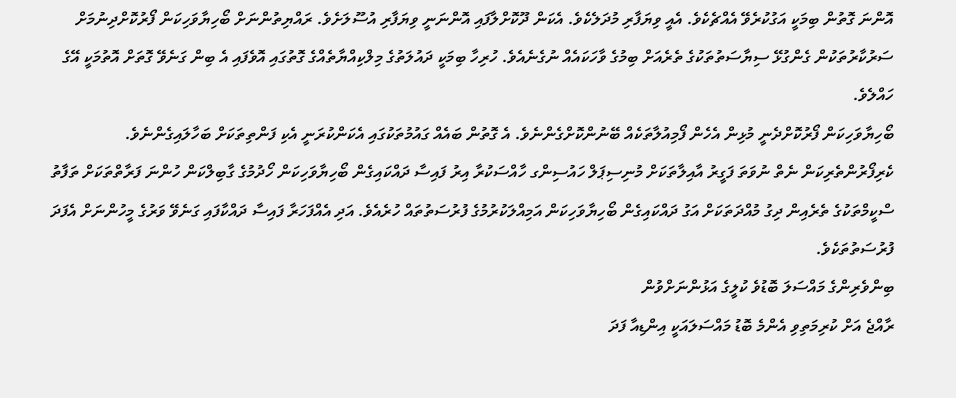އޮންނަ ގޮތުން ބިމަކީ އަގުކުރެވޭ އެއްޗެކެވެ. އެއީ ވިޔަފާރި މުދަލެކެވެ. އެކަން ދޫކޮށްލާފައި އޮންނަނީ ވިޔަފާރި އުސޫލަށެވެ. ރައްޔިތުންނަށް ބޯހިޔާވަހިކަން ފޯރުކޮށްދިނުމަށް ސަރުކާރުތަކުން ގެންގުޅޭ ސިޔާސަތުތަކުގެ ތެރެއަށް ބިމުގެ ވާހަކައެއް ނުގެނެއެވެ. ހުރިހާ ބިމަކީ ދައުލަތުގެ މިލްކިއްޔާތެއްގެ ގޮތުގައި އޮވެފައި އެ ބިން ގަނެވޭ ގޮތަށް އޮތުމަކީ އޭގެ ހައްލެވެ.
ބޯހިޔާވަހިކަން ފޯރުކޮށްދެނީ މުޅިން އެހެން ފޯމިއުލާތަކެއް ބޭނުންކޮށްގެންނެވެ. އެ ގޮތުން ބައެއް ގައުމުތަކުގައި އެކަންކުރަނީ އެކި ފަންތިތަކަށް ބަހާލައިގެންނެވެ. ކެރިފޯރުންތެރިކަން ނެތް ނުވަތަ ފަގީރު އާއިލާތަކަށް މުނިސިޕަލް ހައުސިންގ ހާއްސަކުރާ އިރު ފައިސާ ދައްކައިގެން ބޯހިޔާވަހިކަން ހޯދުމުގެ ގާބިލްކަން ހުންނަ ފަރާތްތަކަށް ތަފާތު ސްކީމްތަކުގެ ތެރެއިން ދިގު މުއްދަތަކަށް އަގު ދައްކައިގެން ބޯހިޔާވަހިކަން އަމިއްލަކުރުމުގެ ފުރުސަތުތައް ހުރެއެވެ. އަދި އެއްފަހަރާ ފައިސާ ދައްކާފައި ގަނެވޭ ވަރުގެ މީހުންނަށް އެފަދަ ފުރުސަތުތަކެވެ.
ބިންވެރިންގެ މައްސަލަ ބޮޑުވެ ކުލީގެ އަޅުންނަށްވުން
ރާއްޖެ އަށް ކުރިމަތިވި އެންމެ ބޮޑު މައްސަލައަކީ އިންޑިއާ ފަދަ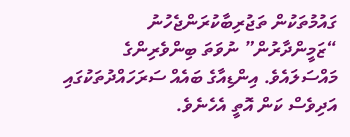ގައުމުތަކުން ތަޖުރިބާކުރަންޖެހުނު “ޒަމީންދާރުން” ނުވަތަ ބިންވެރިންގެ މައްސަލައެވެ. އިންޑިއާގެ ބައެއް ސަރަހައްދުތަކުގައި އަދިވެސް ކަން އޮތީ އެހެނެވެ.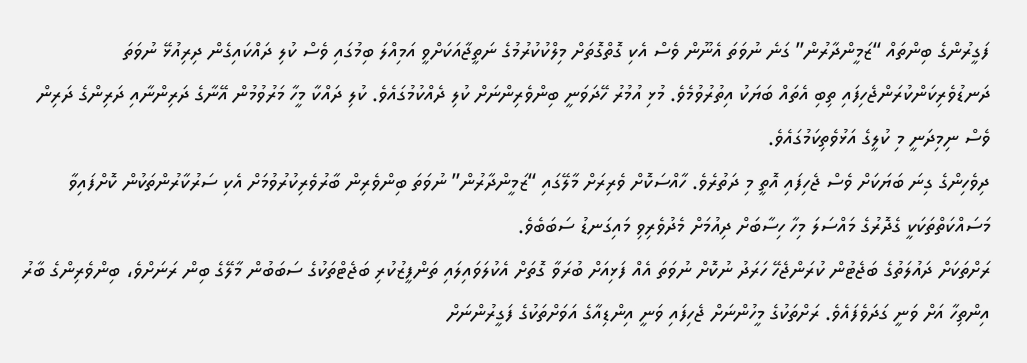ފަގީރުންގެ ބިންތައް “ޒަމީންދާރުން” ގަނެ ނުވަތަ އެނޫން ވެސް އެކި ގޮތްގޮތަށް މިލްކުކުރުމުގެ ނަތީޖާއަކަށްވީ އަމިއްލަ ބިމުގައި ވެސް ކުލި ދައްކައިގެން ދިރިއުޅޭ ނުވަތަ ދަނޑުވެރިކަންކުރަންޖެހިފައި ތިބި އެތައް ބަޔަކު އިތުރުވުމެވެ. މުޅި އުމުރު ހޭދަވަނީ ބިންވެރިންނަށް ކުލި ދެއްކުމުގައެވެ. ކުލި ދައްކާ މީހާ މަރުވުމުން އޭނާގެ ދަރިންނާއި ދަރިންގެ ދަރިން ވެސް ނިމިދަނީ މި ކުލީގެ އަޅުވެތިކަމުގައެވެ.
ދިވެހިންގެ ގިނަ ބަޔަކަށް ވެސް ޖެހިފައި އޮތީ މި ދަތުރެވެ. ހާއްސަކޮށް ވެރިރަށް މާލޭގައި “ޒަމީންދާރުން” ނުވަތަ ބިންވެރިން ބާރުވެރިކުރުވުމަށް އެކި ސަރުކާރުންތަކުން ކޮށްފައިވާ މަސައްކަތްތަކަކީ ގެދޮރުގެ މައްސަލަ މިހާ ހިސާބަށް ދިއުމަށް މެދުވެރިވި މައިގަނޑު ސަބަބެވެ.
ރަށްތަކަށް ދައުލަތުގެ ބަޖެޓުން ކުރަންޖެހޭ ހަރަދު ނުކޮށް ނުވަތަ އެއް ފަޅިއަށް ބުރަވާ ގޮތަށް އެކުލަވައިލައި ތަންފީޒުކުރި ބަޖެޓްތަކުގެ ސަބަބުން މާލޭގެ ބިން ރަނަށްވެ، ބިންވެރިންގެ ބާރު އިންތިހާ އަށް ވަނީ ގަދަވެފައެވެ. ރަށްތަކުގެ މީހުންނަށް ޖެހިފައި ވަނީ އިންޑިއާގެ އަވަށްތަކުގެ ފަގީރުންނަށް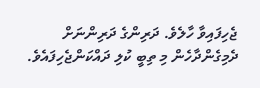ޖެހިފައިވާ ހާލެވެ. ދަރިންގެ ދަރިންނަށް ދެމިގެންދާހެން މި ތިބީ ކުލި ދައްކަންޖެހިފައެވެ.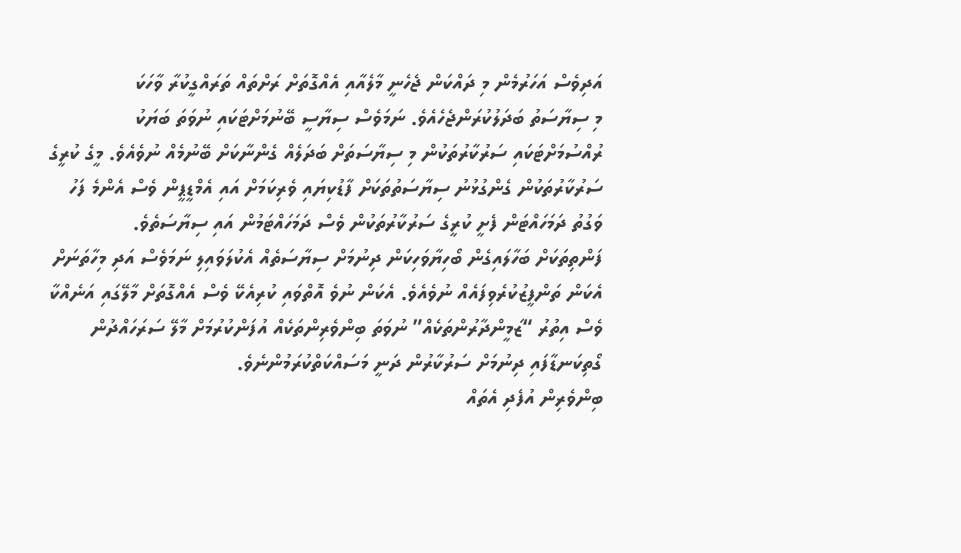އަދިވެސް އަހަރުމެން މި ދައްކަން ޖެހެނީ މާލެއާއި އެއްގޮތަށް ރަށްތައް ތަރައްގީކުރާ ވާހަކަ
މި ސިޔާސަތު ބަދަލުކުރަންޖެހެއެވެ. ނަމަވެސް ސިޔާސީ ބޭނުމަށްޓަކައި ނުވަތަ ބަޔަކު ރުއްސުމަށްޓަކައި ސަރުކާރުތަކުން މި ސިޔާސަތަށް ބަދަލެއް ގެންނާކަށް ބޭނުމެއް ނުވެއެވެ. މީގެ ކުރީގެ ސަރުކާރުތަކުން ގެންގުޅުނު ސިޔާސަތުތަކަށް ފާޑުކިޔައި ވެރިކަމަށް އައި އެމްޑީޕީން ވެސް އެންމެ ފަހު ވަގުތު ދަމަހައްޓަން ފެށީ ކުރީގެ ސަރުކާރުތަކުން ވެސް ދަމަހައްޓަމުން އައި ސިޔާސަތެވެ.
ފަންތިތަކަށް ބަހާލައިގެން ބޯހިޔާވަހިކަން ދިނުމަށް ސިޔާސަތެއް އެކުލަވައިލި ނަމަވެސް އަދި މިހާތަނަށް އެކަން ތަންފީޒުކުރެވިފައެއް ނުވެއެވެ. އެކަން ނުވެ އޮތްވައި ކުރިއެކޭ ވެސް އެއްގޮތަށް މާލޭގައި އަނެއްކާ ވެސް އިތުރު “ޒަމީންދާރުންތަކެއް” ނުވަތަ ބިންވެރިންތަކެއް އުފަންކުރުމަށް މާލޭ ސަރަހައްދުން ގޯތިކަނޑާފައި ދިނުމަށް ސަރުކާރުން ދަނީ މަސައްކަތްކުރަމުންނެވެ.
ބިންވެރިން އުފެދި އެތައް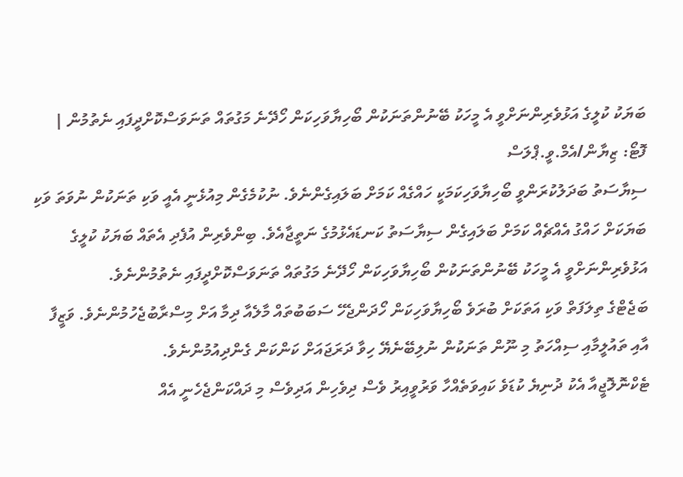ބަޔަކު ކުލީގެ އަޅުވެރިންނަށްވީ އެ މީހަކު ބޭނުންތަނަކުން ބޯހިޔާވަހިކަން ހޯދޭނެ މަގުތައް ތަނަވަސްކޮށްދީފައި ނެތުމުން | ފޮޓޯ: ޒިޔާން/އެމް.ވީ.ޕްލަސް
ސިޔާސަތު ބަދަލުކުރަންވީ ބޯހިޔާވަހިކަމަކީ ހައްގެއް ކަމަށް ބަލައިގެންނެވެ. ނުކުމެގެން މިއުޅެނީ އެއީ ވަކި ތަނަކުން ނުވަތަ ވަކި ބަޔަކަށް ހައްގު އެއްޗެއް ކަމަށް ބަލައިގެން ސިޔާސަތު ކަނޑައެޅުމުގެ ނަތީޖާއެވެ. ބިންވެރިން އުފެދި އެތައް ބަޔަކު ކުލީގެ އަޅުވެރިންނަށްވީ އެ މީހަކު ބޭނުންތަނަކުން ބޯހިޔާވަހިކަން ހޯދޭނެ މަގުތައް ތަނަވަސްކޮށްދީފައި ނެތުމުންނެވެ.
ބަޖެޓްގެ ތިލަފަތް ވަކި އަތަކަށް ބުރަވެ ބޯހިޔާވަހިކަން ހޯދަންޖެހޭ ސަބަބުތައް މާލެއާ ދިމާ އަށް މިސްރާބުޖެހުމުންނެވެ. ވަޒީފާ އާއި ތައުލީމާއި ސިއްހަތު މި ނޫން ތަނަކުން ނުލިބޭނެޔޭ ހިވާ ދަރަޖައަށް ކަންކަން ގެންދިއުމުންނެވެ.
ޓެކްނޮލޮޖީއާ އެކު ދުނިޔެ ކުޑަވެ ކައިވަތެއްހާ ވަރުވީއިރު ވެސް ދިވެހިން އަދިވެސް މި ދައްކަންޖެހެނީ އެއް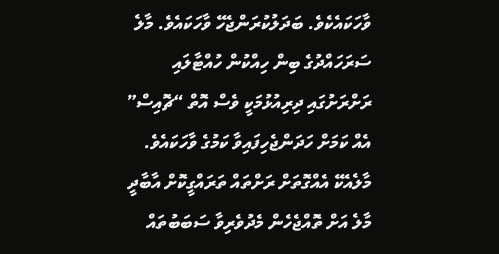ވާހަކައެކެވެ. ބަދަލުކުރަންޖެހޭ ވާހަކައެވެ. މާލެ ސަރަހައްދުގެ ބިން ހިއްކުން ހުއްޓާލައި ރަށްރަށުގައި ދިރިއުޅުމަކީ ވެސް އޮތް “ޗޮއިސް” އެއް ކަމަށް ހަދަންޖެހިފައިވާ ކަމުގެ ވާހަކައެވެ. މާލެއެކޭ އެއްގޮތަށް ރަށްތައް ތަރައްގީކޮށް އާބާދީ މާލެ އަށް ތޮއްޖެހެން މެދުވެރިވާ ސަބަބުތައް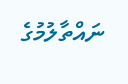ނައްތާލުމުގެ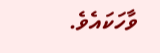ވާހަކައެވެ.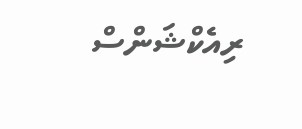ރިއެކްޝަންސް